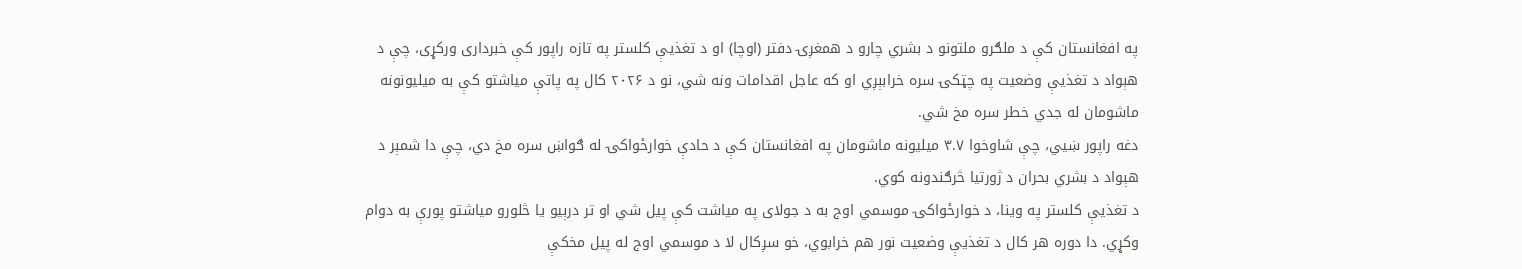په افغانستان کې د ملګرو ملتونو د بشري چارو د همغږۍ دفتر (اوچا) او د تغذیې کلستر په تازه راپور کې خبرداری ورکړی، چې د هېواد د تغذیې وضعیت په چټکۍ سره خرابېږي او که عاجل اقدامات ونه شي، نو د ۲۰۲۶ کال په پاتې میاشتو کې به میلیونونه ماشومان له جدي خطر سره مخ شي.
دغه راپور ښيي، چې شاوخوا ۳.۷ میلیونه ماشومان په افغانستان کې د حادې خوارځواکۍ له ګواښ سره مخ دي، چې دا شمېر د هېواد د بشري بحران د ژورتیا څرګندونه کوي.
د تغذیې کلستر په وینا، د خوارځواکۍ موسمي اوج به د جولای په میاشت کې پیل شي او تر درېیو یا څلورو میاشتو پورې به دوام وکړي. دا دوره هر کال د تغذیې وضعیت نور هم خرابوي، خو سږکال لا د موسمي اوج له پیل مخکې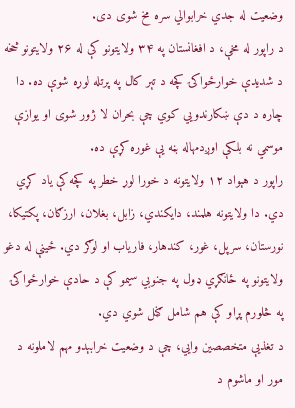وضعیت له جدي خرابوالي سره مخ شوی دی.
د راپور له مخې، د افغانستان په ۳۴ ولایتونو کې له ۲۶ ولایتونو څخه د شدیدې خوارځواکۍ کچه د تېر کال په پرتله لوړه شوې ده. دا چاره د دې ښکارندويي کوي چې بحران لا ژور شوی او یوازې موسمي نه بلکې اوږدمهاله بڼه یې غوره کړې ده.
راپور د هېواد ۱۲ ولایتونه د خورا لوړ خطر په کچه کې یاد کړي دي. دا ولایتونه هلمند، دایکندي، زابل، بغلان، ارزګان، پکتیکا، نورستان، سرپل، غور، کندهار، فاریاب او لوګر دي. ځینې له دغو ولایتونو په ځانګړي ډول په جنوبي سیمو کې د حادې خوارځواکۍ په څلورم پړاو کې هم شامل ګڼل شوي دي.
د تغذیې متخصصین وایي، چې د وضعیت خرابېدو مهم لاملونه د مور او ماشوم د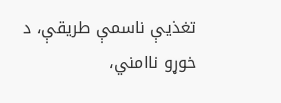تغذیې ناسمې طریقې، د خوړو ناامني،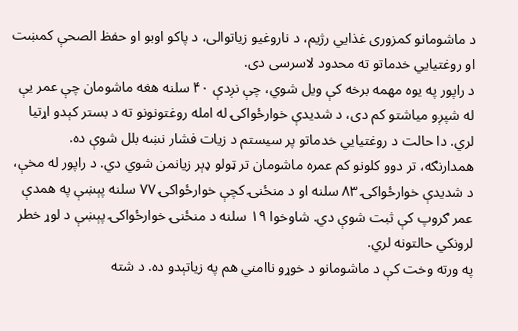د ماشومانو کمزوری غذایي رژیم، د ناروغیو زیاتوالی، د پاکو اوبو او حفظ الصحې کمښت او روغتیايي خدماتو ته محدود لاسرسی دی.
د راپور په یوه مهمه برخه کې ویل شوي، چې نږدې ۴۰ سلنه هغه ماشومان چې عمر یې له شپږو میاشتو کم دی، د شدیدې خوارځواکۍ له امله روغتونونو ته د بستر کېدو اړتیا لري. دا حالت د روغتیايي خدماتو پر سیستم د زیات فشار نښه بلل شوې ده.
همدارنګه، تر دوو کلونو کم عمره ماشومان تر ټولو ډېر زیانمن شوي دي. د راپور له مخې، د شدیدې خوارځواکۍ ۸۳ سلنه او د منځنۍ کچې خوارځواکۍ ۷۷ سلنه پېښې په همدې عمر ګروپ کې ثبت شوې دي. شاوخوا ۱۹ سلنه د منځنۍ خوارځواکۍ پېښې د لوړ خطر لرونکي حالتونه لري.
په ورته وخت کې د ماشومانو د خوړو ناامني هم په زیاتېدو ده. د شته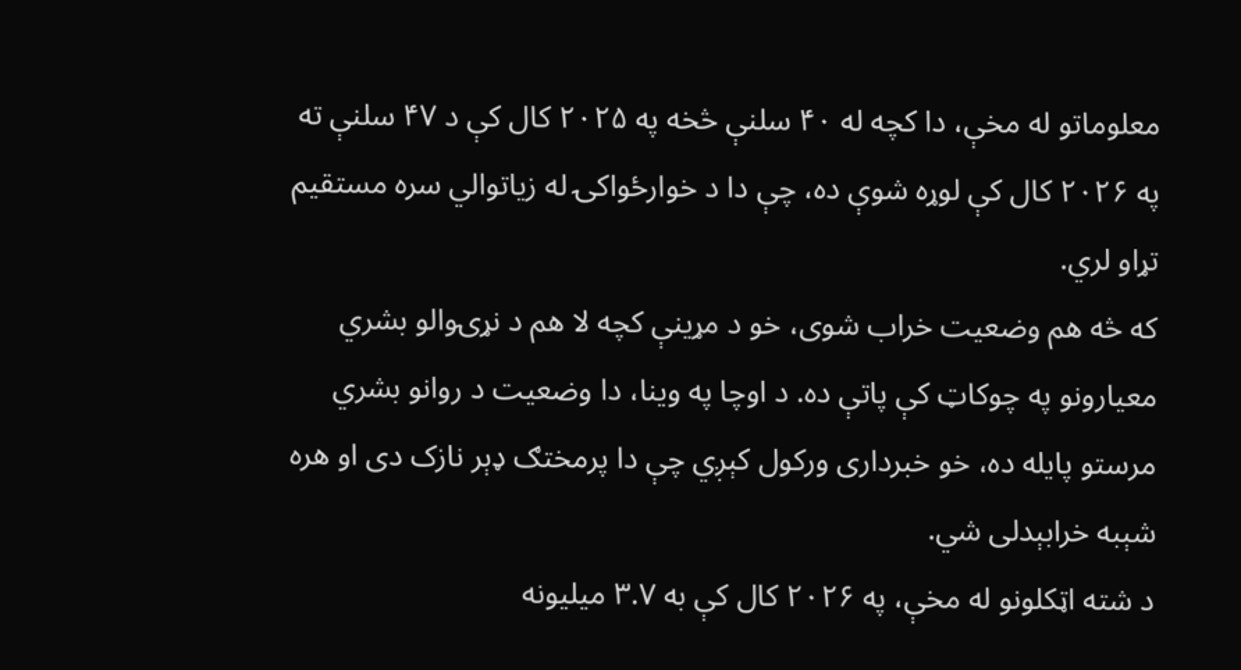معلوماتو له مخې، دا کچه له ۴۰ سلنې څخه په ۲۰۲۵ کال کې د ۴۷ سلنې ته په ۲۰۲۶ کال کې لوړه شوې ده، چې دا د خوارځواکۍ له زیاتوالي سره مستقیم تړاو لري.
که څه هم وضعیت خراب شوی، خو د مړینې کچه لا هم د نړۍوالو بشري معیارونو په چوکاټ کې پاتې ده. د اوچا په وینا، دا وضعیت د روانو بشري مرستو پایله ده، خو خبرداری ورکول کېږي چې دا پرمختګ ډېر نازک دی او هره شېبه خرابېدلی شي.
د شته اټکلونو له مخې، په ۲۰۲۶ کال کې به ۳.۷ میلیونه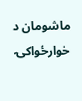ماشومان د خوارځواکۍ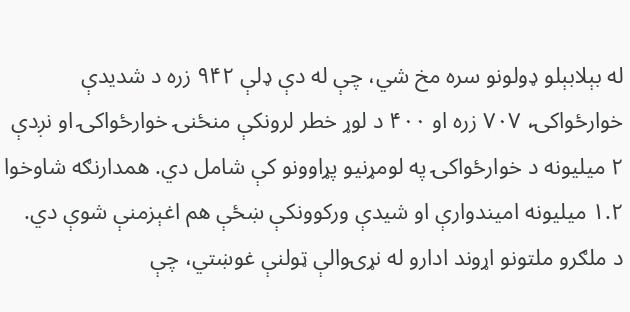له بېلابېلو ډولونو سره مخ شي، چې له دې ډلې ۹۴۲ زره د شدیدې خوارځواکۍ، ۷۰۷ زره او ۴۰۰ د لوړ خطر لرونکې منځنۍ خوارځواکۍ او نږدې ۲ میلیونه د خوارځواکۍ په لومړنیو پړاوونو کې شامل دي. همدارنګه شاوخوا ۱.۲ میلیونه امیندوارې او شیدې ورکوونکې ښځې هم اغېزمنې شوې دي.
د ملګرو ملتونو اړوند ادارو له نړۍوالې ټولنې غوښتي، چې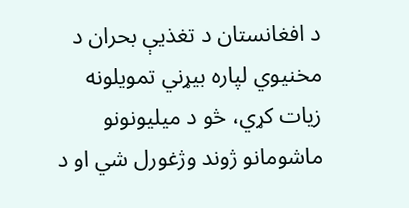د افغانستان د تغذیې بحران د مخنیوي لپاره بیړني تمویلونه زیات کړي، څو د میلیونونو ماشومانو ژوند وژغورل شي او د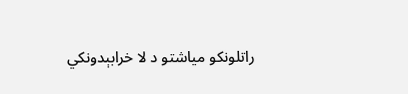راتلونکو میاشتو د لا خرابېدونکي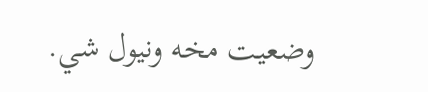وضعیت مخه ونیول شي.